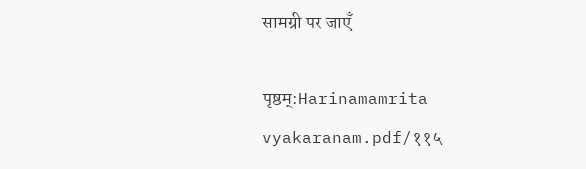सामग्री पर जाएँ

पृष्ठम्:Harinamamrita vyakaranam.pdf/११५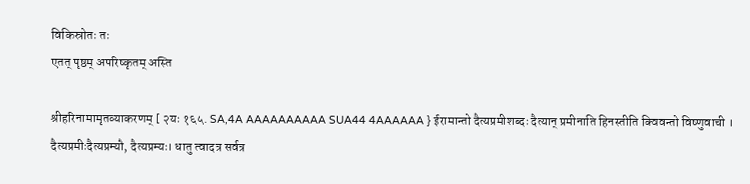विकिस्रोतः तः
एतत् पृष्ठम् अपरिष्कृतम् अस्ति

श्रीहरिनामामृतव्याकरणम् [ २यः १६५. SA,4A AAAAAAAAAA SUA44 4AAAAAA } ईरामान्तो दैत्यप्रमीशब्दः दैत्यान् प्रमीनाति हिनस्तीति क्विवन्तो विष्णुवाची । दैत्यप्रमीःदैत्यप्रम्यौ, दैत्यप्रम्यः। धातु त्वादत्र सर्वत्र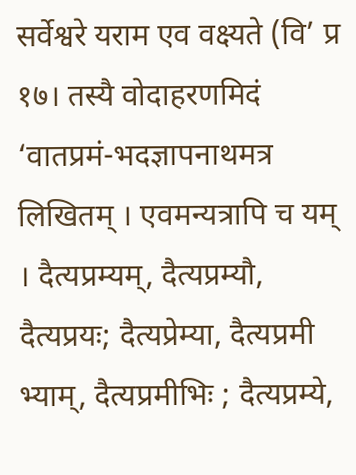सर्वेश्वरे यराम एव वक्ष्यते (वि’ प्र १७। तस्यै वोदाहरणमिदं ‘वातप्रमं-भदज्ञापनाथमत्र लिखितम् । एवमन्यत्रापि च यम् । दैत्यप्रम्यम्, दैत्यप्रम्यौ, दैत्यप्रयः; दैत्यप्रेम्या, दैत्यप्रमी भ्याम्, दैत्यप्रमीभिः ; दैत्यप्रम्ये,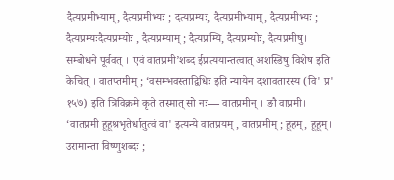दैत्यप्रमीभ्याम्, दैत्यप्रमीभ्यः ; दत्यप्रम्यः, दैत्यप्रमीभ्याम्, दैत्यप्रमीभ्यः ; दैत्यप्रम्यःदैत्यप्रम्योः , दैत्यप्रम्याम् ; दैत्यप्रम्यि, दैत्यप्रम्योः, दैत्यप्रमीषु। सम्बोधने पूर्ववत् । एवं वातप्रमी’शब्द ईप्रत्ययान्तत्वात् अशस्डिषु विशेष इति केचित् । वातप्तमीम् ; ‘वसम्भवस्ताद्विधिः इति न्यायेन दशावतारस्य (वि' प्र' १५७) इति त्रिविक्रमे कृते तस्मात् सो नः— वातप्रमीन् । ङौ वाप्रमी। ‘वातप्रमी हूहूश्रभृतेर्धातुत्वं वा' इत्यन्ये वातप्रयम् , वातप्रमीम् ; हूहम्, हूहूम्। उरामान्ता विष्णुशब्दः ;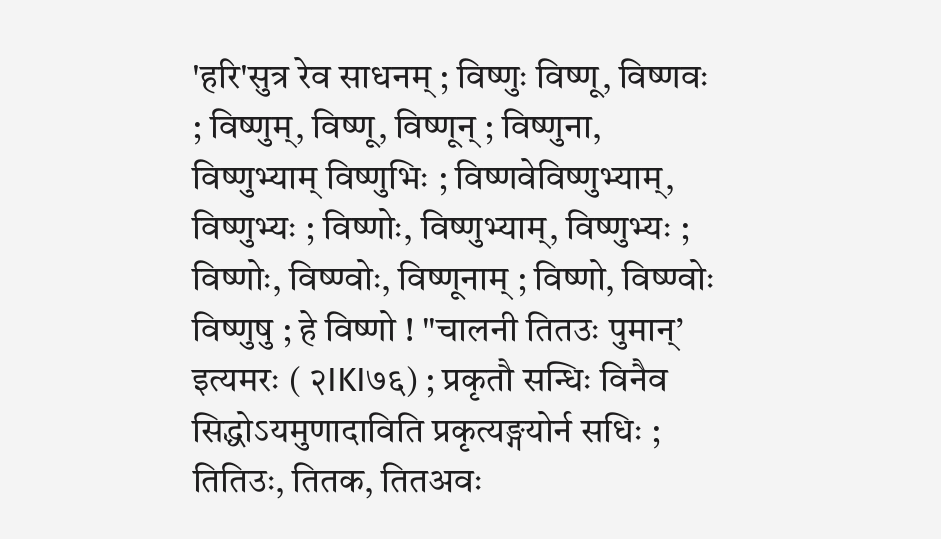'हरि'सुत्र रेव साधनम् ; विष्णुः विष्णू, विष्णवः ; विष्णुम्, विष्णू, विष्णून् ; विष्णुना, विष्णुभ्याम् विष्णुभिः ; विष्णवेविष्णुभ्याम्, विष्णुभ्यः ; विष्णोः, विष्णुभ्याम्, विष्णुभ्यः ; विष्णोः, विष्ण्वोः, विष्णूनाम् ; विष्णो, विष्ण्वोः विष्णुषु ; हे विष्णो ! "चालनी तितउः पुमान्’ इत्यमरः ( २IKI७६) ; प्रकृतौ सन्धिः विनैव सिद्धोऽयमुणादाविति प्रकृत्यङ्गयोर्न सधिः ; तितिउः, तितक, तितअवः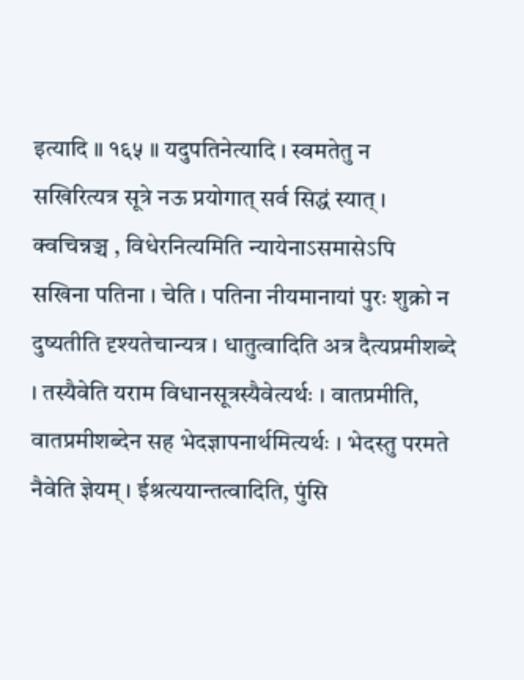इत्यादि ॥ १६५ ॥ यदुपतिनेत्यादि । स्वमतेतु न सखिरित्यत्र सूत्रे नऊ प्रयोगात् सर्व सिद्धं स्यात् । क्वचिन्नञ्च , विधेरनित्यमिति न्यायेनाऽसमासेऽपि सखिना पतिना । चेति । पतिना नीयमानायां पुरः शुक्रो न दुष्यतीति दृश्यतेचान्यत्र । धातुत्वादिति अत्र दैत्यप्रमीशब्दे । तस्यैवेति यराम विधानसूत्रस्यैवेत्यर्थः । वातप्रमीति, वातप्रमीशब्देन सह भेदज्ञापनार्थमित्यर्थः । भेदस्तु परमते नैवेति ज्ञेयम् । ईश्रत्ययान्तत्वादिति, पुंसि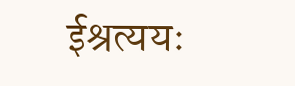ईश्रत्ययः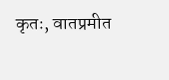कृतः, वातप्रमीत